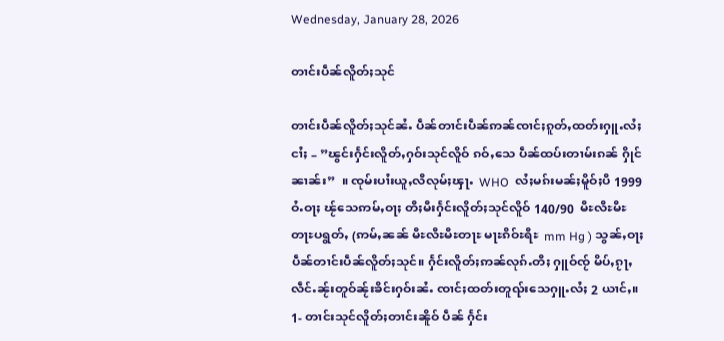Wednesday, January 28, 2026

တၢင်းပဵၼ်လိူတ်ႈသုင်

တၢင်းပဵၼ်လိူတ်ႈသုင်ၼႆႉ ပဵၼ်တၢင်းပဵၼ်ဢၼ်ၸၢင်ႈၵူတ်ႇထတ်းႁူႉလႆႈငၢႆႈ – ”ၽွင်းႁႅင်းလိူတ်ႇႁဝ်းသုင်လိူဝ် ၵဝ်ႇသေ ပဵၼ်ထပ်းတၢမ်းၵၼ် ႁိုင်ၼၢၼ်း”  ။ ၸုမ်းပၢႆးယူႇလီလုမ်ႈၾႃႉ  WHO  လႆႈမၵ်းမၼ်ႈမိူဝ်ႈပီ 1999 ဝႆႉဝႃႈ ၽႂ်သေဢမ်ႇဝႃႈ တီႈမီးႁႅင်းလိူတ်ႈသုင်လိူဝ် 140/90  မီႊလီႊမီႊတႃႊပရွတ်ႇ (ဢမ်ႇၼၼ် မီႊလီႊမီႊတႃႊ မႃႊၵိဝ်ႊရီႊ  mm Hg ) သွၼ်ႇဝႃႈပဵၼ်တၢင်းပဵၼ်လိူတ်ႈသုင်။ ႁႅင်းလိူတ်ႈဢၼ်လုၵ်ႉတီႈ ႁူဝ်ၸႂ် မိပ်ႇၵႂႃႇ လဵင်ႉၼႂ်းတူဝ်ၼႂ်းၶိင်းႁဝ်းၼႆႉ ၸၢင်ႈထတ်းတူၺ်းသေႁူႉလႆႈ 2 ယၢင်ႇ။  1- တၢင်းသုင်လိူတ်ႈတၢင်းၼိူဝ် ပဵၼ် ႁႅင်း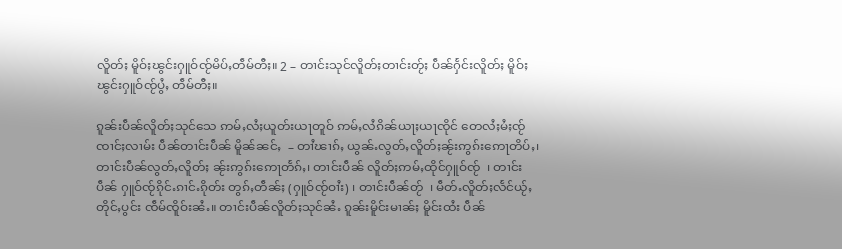လိူတ်ႈ မိူဝ်ႈၽွင်းႁူဝ်ၸႂ်မိပ်ႇတဵမ်တီႈ။ 2 – တၢင်းသုင်လိူတ်ႈတၢင်းတႂ်ႈ ပဵၼ်ႁႅင်းလိူတ်ႈ မိူဝ်ႈၽွင်းႁူဝ်ၸႂ်ပွႆႇ တဵမ်တီႈ။

ၵူၼ်းပဵၼ်လိူတ်ႈသုင်သေ ဢမ်ႇလႆႈယူတ်းယႃတူဝ် ဢမ်ႇလႆၵိၼ်ယႃႈယႃၸိုင် တေလႆႈမႆႈၸႂ် ၸၢင်ႈလၢမ်း ပဵၼ်တၢင်းပဵၼ် မိူၼ်ၼင်ႇ  – တၢႆၽၢၵ်ႇ ယွၼ်ႉလွတ်ႇလိူတ်ႈၼႂ်းဢွၵ်းဢေႃတိပ်ႇ၊ တၢင်းပဵၼ်လွတ်ႇလိူတ်ႈ ၼႂ်းဢွၵ်းဢေႃတႅၵ်ႇ၊ တၢင်းပဵၼ် လိူတ်ႈဢမ်ႇထိုင်ႁူဝ်ၸႂ်  ၊ တၢင်းပဵၼ် ႁူဝ်ၸႂ်ၵိုင်ႉၵၢင်ႉၵိုတ်း တွၵ်ႇတဵၼ်ႈ (ႁူဝ်ၸႂ်ဝၢႆး) ၊ တၢင်းပဵၼ်တႂ်  ၊ မဵတ်ႉလိူတ်ႈလႅင်ယႂ်ႇ တိုင်ႇပွင်း ၸဵမ်ၸိူဝ်းၼႆႉ။ တၢင်းပဵၼ်လိူတ်ႈသုင်ၼႆႉ ၵူၼ်းမိူင်းမၢၼ်ႈ မိူင်းထႆး ပဵၼ်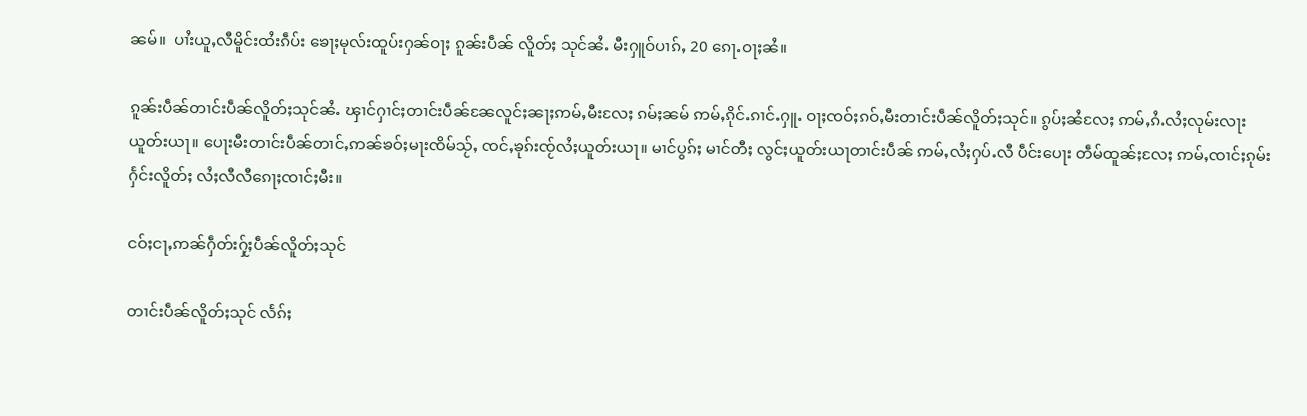ၼမ်။  ပၢႆးယူႇလီမိူင်းထႆးၵဵပ်း ၶေႃႈမုလ်းထူပ်းႁၼ်ဝႃႈ ၵူၼ်းပဵၼ် လိူတ်ႈ သုင်ၼႆႉ မီးႁူဝ်ပၢၵ်ႇ 20 ၵေႃႉဝႃႈၼႆ။

ၵူၼ်းပဵၼ်တၢင်းပဵၼ်လိူတ်ႈသုင်ၼႆႉ ၾၢင်ႁၢင်ႈတၢင်းပဵၼ်ၼႄလူင်ႈၼႃႈဢမ်ႇမီးလႄႈ ၵမ်ႈၼမ် ဢမ်ႇၵိုင်ႉၵၢင်ႉႁူႉ ဝႃႈၸဝ်ႈၵဝ်ႇမီးတၢင်းပဵၼ်လိူတ်ႈသုင်။ ၵွပ်ႈၼႆလႄႈ ဢမ်ႇၵႆႉလႆႈလုမ်းလႃးယူတ်းယႃ။ ပေႃးမီးတၢင်းပဵၼ်တၢင်ႇဢၼ်ၶဝ်ႈမႃးၸိမ်သႂ်ႇ ၸင်ႇၶုၵ်းၸႂ်လႆႈယူတ်းယႃ။ မၢင်ပွၵ်ႈ မၢင်တီႈ လွင်ႈယူတ်းယႃတၢင်းပဵၼ် ဢမ်ႇလႆႈႁပ်ႉလီ ပဵင်းပေႃး တဵမ်ထူၼ်ႈလႄႈ ဢမ်ႇၸၢင်ႈၵုမ်းႁႅင်းလိူတ်ႈ လႆႈလီလီၵေႃႈၸၢင်ႈမီး။

ငဝ်ႈငႃႇဢၼ်ႁဵတ်းႁႂ်ႈပဵၼ်လိူတ်ႈသုင်

တၢင်းပဵၼ်လိူတ်ႈသုင် လႅၵ်ႈ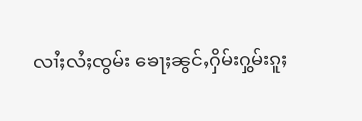လၢႆႈလႆႈၸွမ်း ၶေႃႈၼွင်ႇႁိမ်းႁွမ်းၵူႈ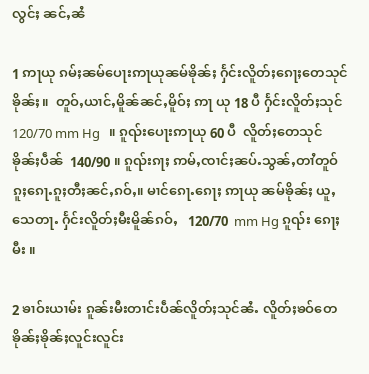လွင်ႈ ၼင်ႇၼႆ

1 ဢႃယု ၵမ်ႈၼမ်ပေႃးဢႃယုၼမ်ၶိုၼ်ႈ ႁႅင်းလိူတ်ႈၵေႃႈတေသုင်ၶိုၼ်ႈ။  တူဝ်ႇယၢင်ႇမိူၼ်ၼင်ႇမိူဝ်ႈ ဢႃ ယု 18 ပီ ႁႅင်းလိူတ်ႈသုင် 120/70 mm Hg   ။ ၵူၺ်းပေႃးဢႃယု 60 ပီ  လိူတ်ႈတေသုင်ၶိုၼ်ႈပဵၼ်  140/90 ။ ၵူၺ်းၵႃႈ ဢမ်ႇၸၢင်ႈၼပ်ႉသွၼ်ႇတၢႆတူဝ် ၵူႈၵေႃႉၵူႈတီႈၼင်ႇၵဝ်ႇ။ မၢင်ၵေႃႉၵေႃႈ ဢႃယု ၼမ်ၶိုၼ်ႈ ယူႇသေတႃႉ ႁႅင်းလိူတ်ႈမီးမိူၼ်ၵဝ်ႇ   120/70  mm Hg ၵူၺ်း ၵေႃႈမီး ။

2 ၶၢဝ်းယၢမ်း ၵူၼ်းမီးတၢင်းပဵၼ်လိူတ်ႈသုင်ၼႆႉ လိူတ်ႈၶဝ်တေၶိုၼ်ႈၶိုၼ်ႈလူင်းလူင်း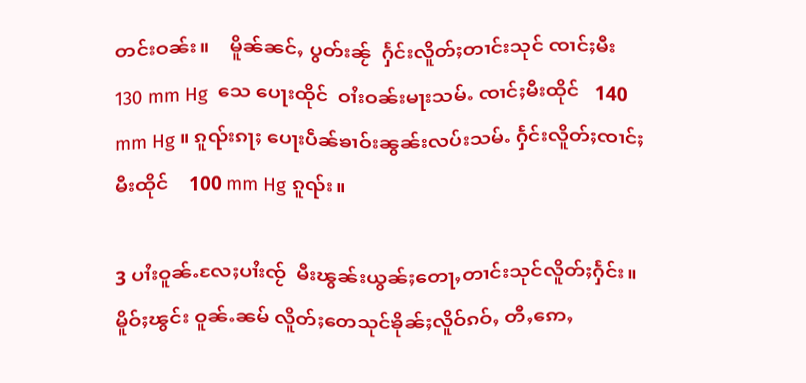တင်းဝၼ်း။    မိူၼ်ၼင်ႇ ပွတ်းၼႂ်  ႁႅင်းလိူတ်ႈတၢင်းသုင် ၸၢင်ႈမီး   130 mm Hg  သေ ပေႃးထိုင်  ဝၢႆးဝၼ်းမႃးသမ်ႉ ၸၢင်ႈမီးထိုင်   140 mm Hg ။ ၵူၺ်းၵႃႈ ပေႃးပဵၼ်ၶၢဝ်းၼွၼ်းလပ်းသမ်ႉ ႁႅင်းလိူတ်ႈၸၢင်ႈမီးထိုင်    100 mm Hg ၵူၺ်း။

3 ပၢႆးဝူၼ်ႉလႄႈပၢႆးၸႂ်  မီးၽွၼ်းယွၼ်ႈတေႃႇတၢင်းသုင်လိူတ်ႈႁႅင်း။ မိူဝ်ႈၽွင်း ဝူၼ်ႉၼမ် လိူတ်ႈတေသုင်ၶိုၼ်ႈလိူဝ်ၵဝ်ႇ တီႇဢေႇ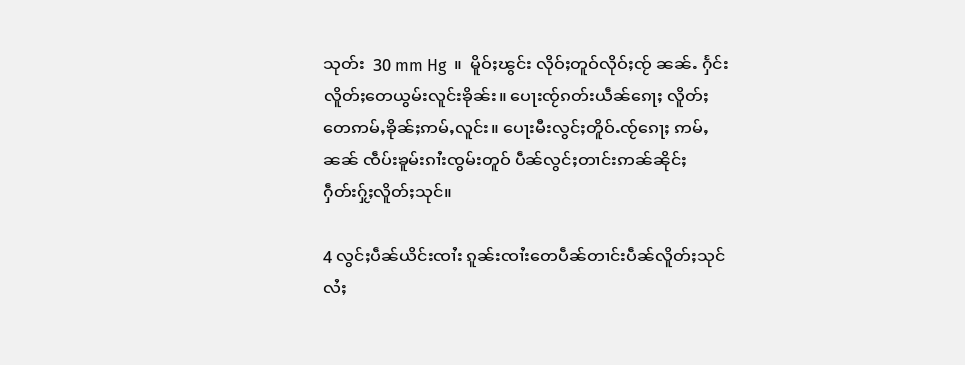သုတ်း  30 mm Hg  ။  မိူဝ်ႈၽွင်း လိုဝ်ႈတူဝ်လိုဝ်ႈၸႂ် ၼၼ်ႉ ႁႅင်းလိူတ်ႈတေယွမ်းလူင်းၶိုၼ်း။ ပေႃးၸႂ်ၵတ်းယဵၼ်ၵေႃႈ လိူတ်ႈတေဢမ်ႇၶိုၼ်ႈဢမ်ႇလူင်း။ ပေႃးမီးလွင်ႈတိူဝ်ႉၸႂ်ၵေႃႈ ဢမ်ႇၼၼ် ၸဵပ်းၶူမ်းၵၢႆးၸွမ်းတူဝ် ပဵၼ်လွင်ႈတၢင်းဢၼ်ၼိုင်ႈႁဵတ်းႁႂ်ႈလိူတ်ႈသုင်။

4 လွင်ႈပဵၼ်ယိင်းၸၢႆး ၵူၼ်းၸၢႆးတေပဵၼ်တၢင်းပဵၼ်လိူတ်ႈသုင်လႆႈ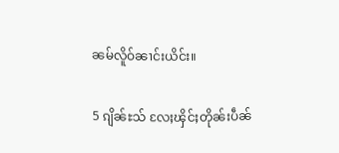ၼမ်လိူဝ်ၼၢင်းယိင်း။

5 ၵျိၼ်ႊသ် လႄႈၾိင်ႈတိုၼ်းပဵၼ်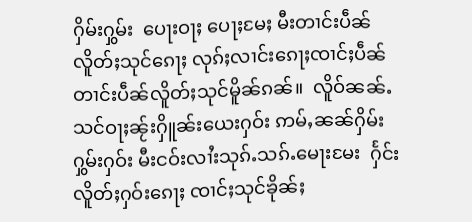ႁိမ်းႁွမ်း  ပေႃးဝႃႈ ပေႃႈမႄႈ မီးတၢင်းပဵၼ်လိူတ်ႈသုင်ၵေႃႈ လုၵ်ႈလၢင်းၵေႃႈၸၢင်ႈပဵၼ်တၢင်းပဵၼ်လိူတ်ႈသုင်မိူၼ်ၵၼ်။  လိူဝ်ၼၼ်ႉ သင်ဝႃႈၼႂ်းႁိူၼ်းယေးႁဝ်း ဢမ်ႇၼၼ်ႁိမ်းႁွမ်းႁဝ်း မီးငဝ်းလၢႆးသုၵ်ႉသၵ်ႉမေႃးမႄး  ႁႅင်းလိူတ်ႈႁဝ်းၵေႃႈ ၸၢင်ႈသုင်ၶိုၼ်ႈ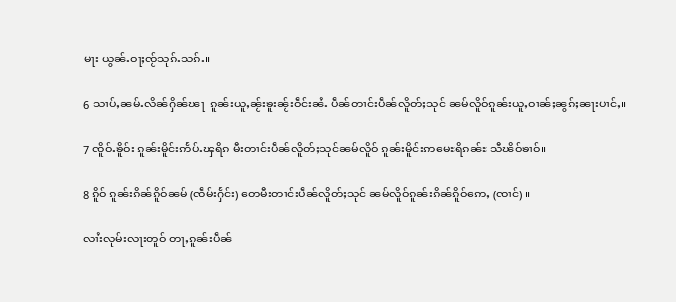မႃး ယွၼ်ႉဝႃႈၸႂ်သုၵ်ႉသၵ်ႉ။

6 သၢပ်ႇၼမ်ႉလိၼ်ႁိၼ်ၽႃ  ၵူၼ်းယူႇၼႂ်းၶူးၼႂ်းဝဵင်းၼႆႉ ပဵၼ်တၢင်းပဵၼ်လိူတ်ႈသုင် ၼမ်လိူဝ်ၵူၼ်းယူႇဝၢၼ်ႈၼွၵ်ႈၼႃးပၢင်ႇ။

7 ၸိူဝ်ႉၶိူဝ်း ၵူၼ်းမိူင်းဢႅပ်ႉၾရိၵ မီးတၢင်းပဵၼ်လိူတ်ႈသုင်ၼမ်လိူဝ် ၵူၼ်းမိူင်းဢမေႊရိၵၼ်ႊ သီၽိဝ်ၶၢဝ်။

8 ၵိူဝ် ၵူၼ်းၵိၼ်ၵိူဝ်ၼမ် (ၸဵမ်းႁႅင်း) တေမီးတၢင်းပဵၼ်လိူတ်ႈသုင် ၼမ်လိူဝ်ၵူၼ်းၵိၼ်ၵိူဝ်ဢေႇ (ၸၢင်) ။

လၢႆးလုမ်းလႃးတူဝ် တႃႇၵူၼ်းပဵၼ်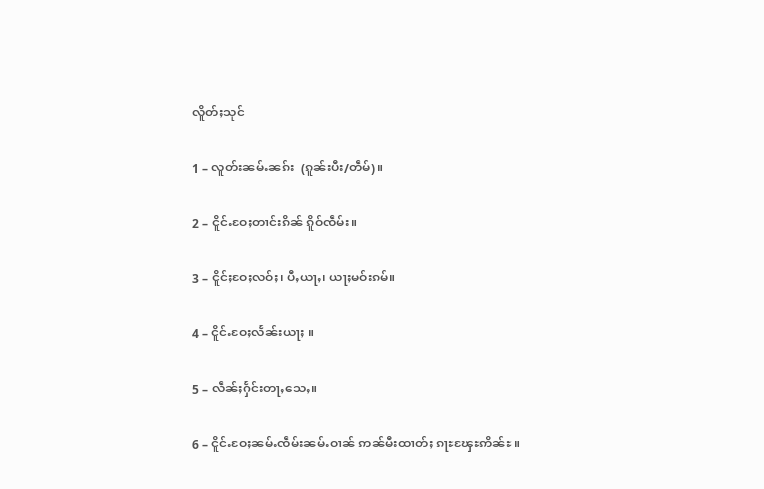လိူတ်ႈသုင်

1 – လူတ်းၼမ်ႉၼၵ်း  (ၵူၼ်းပီး/တဵမ်)။

2 – ငိူင်ႉဝႄႈတၢင်းၵိၼ် ၵိူဝ်ၸဵမ်း။

3 – ငိူင်ႈဝႄႈလဝ်ႈ၊ ပီႇယႃႇ၊ ယႃႈမဝ်းၵမ်။

4 – ငိူင်ႉဝႄႈလႅၼ်းယႃႈ ။

5 – လဵၼ်ႈႁႅင်းတႃႇသေႇ။

6 – ငိူင်ႉဝႄႈၼမ်ႉၸဵမ်းၼမ်ႉဝၢၼ် ဢၼ်မီးထၢတ်ႈ ၵႃႊၾႄႊဢိၼ်ႊ ။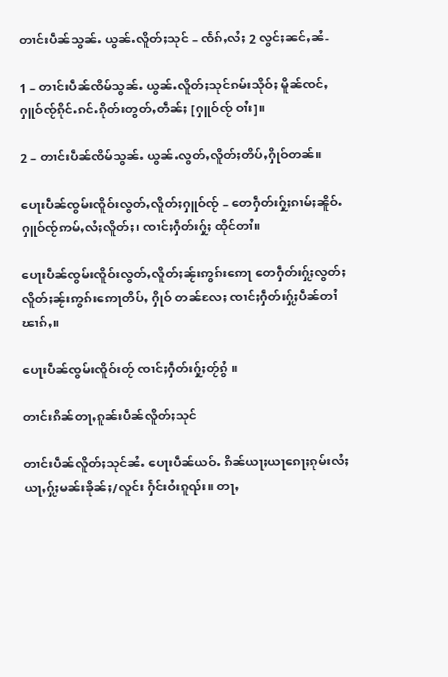တၢင်းပဵၼ်သွၼ်ႉ ယွၼ်ႉလိူတ်ႈသုင် – ၸႅၵ်ႇလႆႈ 2 လွင်ႈၼင်ႇၼႆ-

1 – တၢင်းပဵၼ်ၸိမ်သွၼ်ႉ ယွၼ်ႉလိူတ်ႈသုင်ၵမ်းသိုဝ်ႈ မိူၼ်ၸင်ႇ ႁူဝ်ၸႂ်ၵိုင်ႉၵင်ႉၵိုတ်းတွတ်ႇတဵၼ်ႈ [ႁူဝ်ၸႂ် ဝၢႆး]။

2 – တၢင်းပဵၼ်ၸိမ်သွၼ်ႉ ယွၼ်ႉလွတ်ႇလိူတ်ႈတိပ်ႇႁိုဝ်တၼ်။

ပေႃးပဵၼ်ၸွမ်းၸိူဝ်းလွတ်ႇလိူတ်ႈႁူဝ်ၸႂ် – တေႁဵတ်းႁႂ်ႈၵၢမ်ႈၼိူဝ်ႉႁူဝ်ၸႂ်ဢမ်ႇလႆႈလိူတ်ႈ၊ ၸၢင်ႈႁဵတ်းႁႂ်ႈ ထိုင်တၢႆ။

ပေႃးပဵၼ်ၸွမ်းၸိူဝ်းလွတ်ႇလိူတ်ႈၼႂ်းဢွၵ်းဢေႃ တေႁဵတ်းႁႂ်ႈလွတ်ႈလိူတ်ႈၼႂ်းဢွၵ်းဢေႃတိပ်ႇ ႁိုဝ် တၼ်လႄႈ ၸၢင်ႈႁဵတ်းႁႂ်ႈပဵၼ်တၢႆၽၢၵ်ႇ။

ပေႃးပဵၼ်ၸွမ်းၸိူဝ်းတႂ် ၸၢင်ႈႁဵတ်းႁႂ်ႈတႂ်ၵွႆ ။

တၢင်းၵိၼ်တႃႇၵူၼ်းပဵၼ်လိူတ်ႈသုင်

တၢင်းပဵၼ်လိူတ်ႈသုင်ၼႆႉ ပေႃးပဵၼ်ယဝ်ႉ ၵိၼ်ယႃႈယႃၵေႃႈၵုမ်းလႆႈယႃႇႁႂ်ႈမၼ်းၶိုၼ်ႈ/လူင်း ႁႅင်းဝႆးၵူၺ်း။ တႃႇ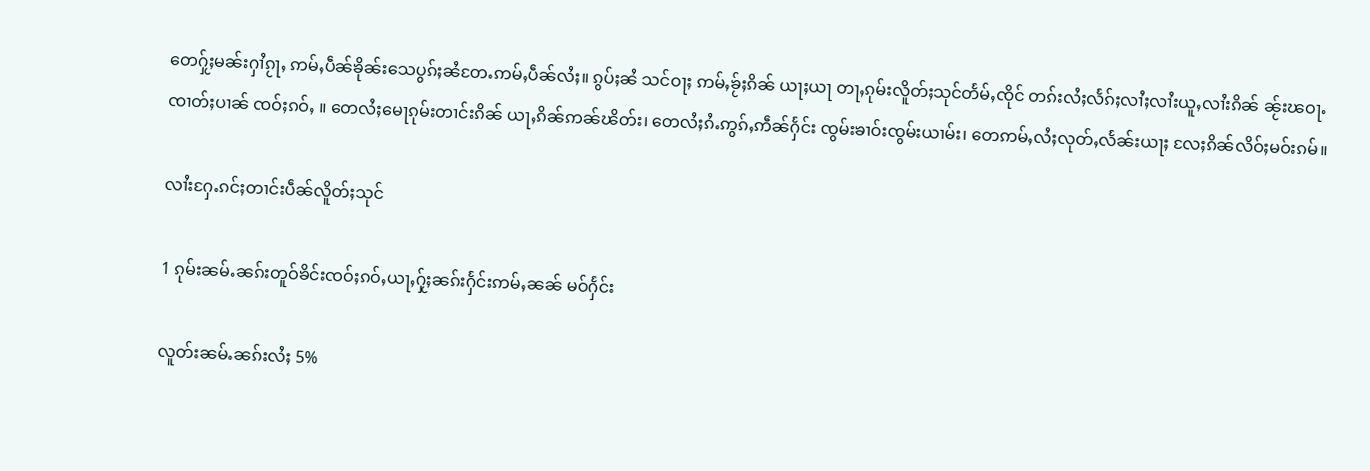တေႁႂ်ႈမၼ်းႁၢႆၵႂႃႇ ဢမ်ႇပဵၼ်ၶိုၼ်းသေပွၵ်ႈၼႆတႄႉဢမ်ႇပဵၼ်လႆႈ။ ၵွပ်ႈၼႆ သင်ဝႃႈ ဢမ်ႇၶႂ်ႈၵိၼ် ယႃႈယႃ တႃႇၵုမ်းလိူတ်ႈသုင်တႅမ်ႇၸိုင် တၵ်းလႆႈလႅၵ်ႈလၢႆႈလၢႆးယူႇလၢႆးၵိၼ် ၼႂ်းၽဝႃႉ ၸၢတ်ႈပၢၼ် ၸဝ်ႈၵဝ်ႇ ။ တေလႆႈမေႃၵုမ်းတၢင်းၵိၼ် ယႃႇၵိၼ်ဢၼ်ၽိတ်း၊ တေလႆႈၵႆႉဢွၵ်ႇဢဵၼ်ႁႅင်း ၸွမ်းၶၢဝ်းၸွမ်းယၢမ်း၊ တေဢမ်ႇလႆႈလုတ်ႇလႅၼ်းယႃႈ လႄႈၵိၼ်လိဝ်ႈမဝ်းၵမ်။

လၢႆးႁႄႉၵင်ႈတၢင်းပဵၼ်လိူတ်ႈသုင်

1 ၵုမ်းၼမ်ႉၼၵ်းတူဝ်ၶိင်းၸဝ်ႈၵဝ်ႇယႃႇႁႂ်ႈၼၵ်းႁႅင်းဢမ်ႇၼၼ် မဝ်ႁႅင်း

လူတ်းၼမ်ႉၼၵ်းလႆႈ 5%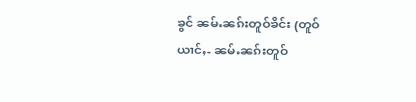ၶွင် ၼမ်ႉၼၵ်းတူဝ်ၶိင်း (တူဝ်ယၢင်ႇ- ၼမ်ႉၼၵ်းတူဝ်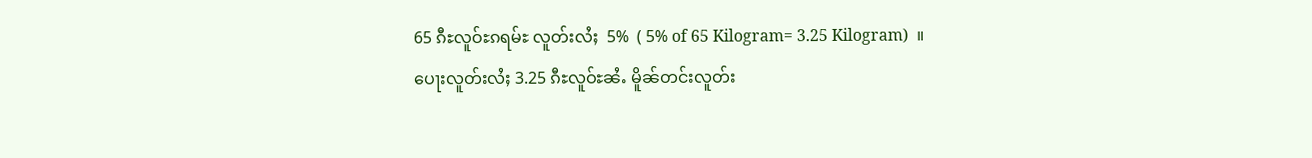65 ၵီႊလူဝ်ႊၵရမ်ႊ လူတ်းလႆႈ  5%  ( 5% of 65 Kilogram= 3.25 Kilogram)  ။ ပေႃးလူတ်းလႆႈ 3.25 ၵီႊလူဝ်ႊၼႆႉ မိူၼ်တင်းလူတ်း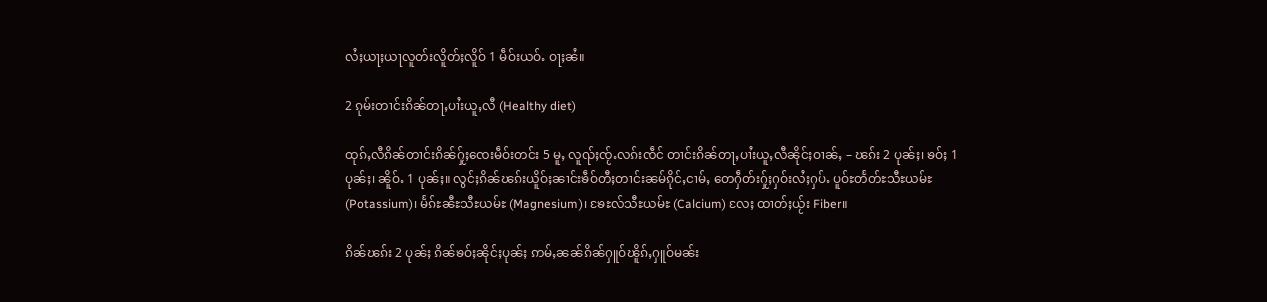လႆႈယႃႈယႃလူတ်းလိူတ်ႈလိူဝ် 1 မဵဝ်းယဝ်ႉ ဝႃႈၼႆ။

2 ၵုမ်းတၢင်းၵိၼ်တႃႇပၢႆးယူႇလီ (Healthy diet)

ထုၵ်ႇလီၵိၼ်တၢင်းၵိၼ်ႁႂ်ႈၸေးမဵဝ်းတင်း 5 မူႇ လူၺ်ႈၸႂ်ႉလၵ်းၸဵင် တၢင်းၵိၼ်တႃႇပၢႆးယူႇလီၼိုင်ႈဝၢၼ်ႇ – ၽၵ်း 2 ပုၼ်ႈ၊ ၶဝ်ႈ 1 ပုၼ်ႈ၊ ၼိူဝ်ႉ 1 ပုၼ်ႈ။ လွင်ႈၵိၼ်ၽၵ်းယိူဝ်ႈၼၢင်းၶဵဝ်တီႈတၢင်းၼမ်ၵိုင်ႇငၢမ်ႇ တေႁဵတ်းႁႂ်ႈႁဝ်းလႆႈႁပ်ႉ ပူဝ်ႊတႅတ်ႊသီႊယမ်ႊ (Potassium)၊ မႅၵ်ႊၼီႊသီႊယမ်ႊ (Magnesium)၊ ၶႄႊလ်သီႊယမ်ႊ (Calcium) လႄႈ ထၢတ်ႈယႂ်း Fiber။

ၵိၼ်ၽၵ်း 2 ပုၼ်ႈ ၵိၼ်ၶဝ်ႈၼိုင်ႈပုၼ်ႈ ဢမ်ႇၼၼ်ၵိၼ်ႁူဝ်ၽိူၵ်ႇႁူဝ်မၼ်း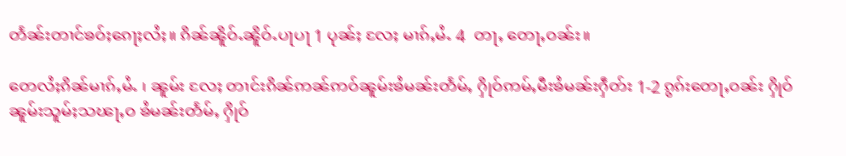တႅၼ်းတၢင်ၶဝ်ႈၵေႃႈလႆႈ။ ၵိၼ်ၼိူဝ်ႉၼိူဝ်ႉပႃပႃ 1 ပုၼ်ႈ လႄႈ မၢၵ်ႇမႆႉ 4  တႃႇ တေႃႇဝၼ်း။

တေလႆႈၵိၼ်မၢၵ်ႇမႆႉ ၊ ၼူမ်း လႄႈ တၢင်းၵိၼ်ဢၼ်ဢဝ်ၼူမ်းၶႆမၼ်းတႅမ်ႇ ႁိုဝ်ဢမ်ႇမီးၶႆမၼ်းႁဵတ်း 1-2 ၵွၵ်းတေႃႇဝၼ်း ႁိုဝ် ၼူမ်းသူမ်ႈသၽႃႇဝ ၶႆမၼ်းတႅမ်ႇ ႁိုဝ်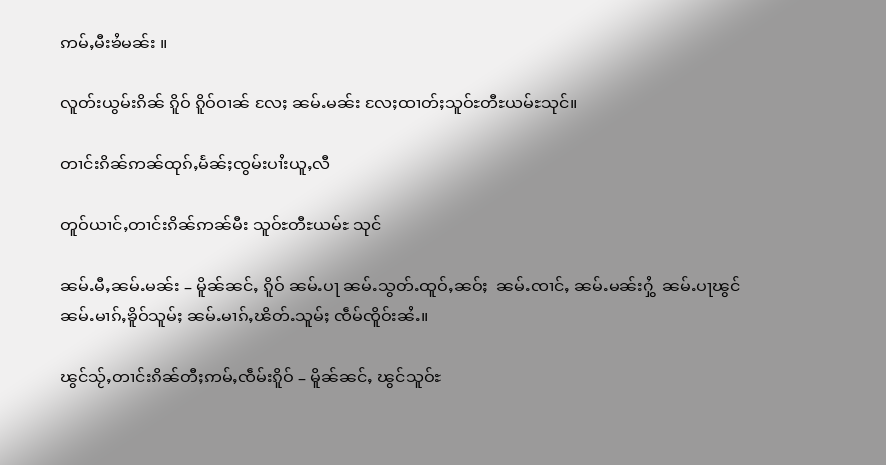ဢမ်ႇမီးၶႆမၼ်း ။

လူတ်းယွမ်းၵိၼ် ၵိူဝ် ၵိူဝ်ဝၢၼ် လႄႈ ၼမ်ႉမၼ်း လႄႈထၢတ်ႈသူဝ်ႊတီႊယမ်ႊသုင်။

တၢင်းၵိၼ်ဢၼ်ထုၵ်ႇမႅၼ်ႈၸွမ်းပၢႆးယူႇလီ

တူဝ်ယၢင်ႇတၢင်းၵိၼ်ဢၼ်မီး သူဝ်ႊတီႊယမ်ႊ သုင်

ၼမ်ႉမီႇၼမ်ႉမၼ်း – မိူၼ်ၼင်ႇ ၵိူဝ် ၼမ်ႉပႃ ၼမ်ႉသွတ်ႉထူဝ်ႇၼဝ်ႈ  ၼမ်ႉၸၢင်ႇ ၼမ်ႉမၼ်းႁွႆ  ၼမ်ႉပႃၽွင် ၼမ်ႉမၢၵ်ႇၶိူဝ်သူမ်ႈ ၼမ်ႉမၢၵ်ႇၽိတ်ႉသူမ်ႈ ၸဵမ်ၸိူဝ်းၼႆႉ။

ၽွင်သႂ်ႇတၢင်းၵိၼ်တီႈဢမ်ႇၸဵမ်းၵိူဝ် – မိူၼ်ၼင်ႇ ၽွင်သူဝ်ႊ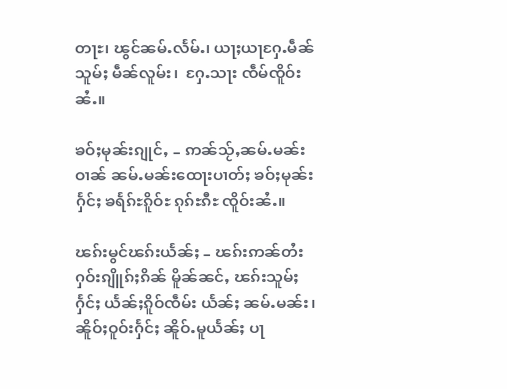တႃႊ၊ ၽွင်ၼမ်ႉလႅမ်ႉ၊ ယႃႈယႃႁႄႉမဵၼ်သူမ်ႈ မဵၼ်လူမ်း၊  ႁႄႉသႃး ၸဵမ်ၸိူဝ်းၼႆႉ။

ၶဝ်ႈမုၼ်းၵျုင်ႇ – ဢၼ်သႂ်ႇၼမ်ႉမၼ်းဝၢၼ် ၼမ်ႉမၼ်းထေႃးပၢတ်ႈ ၶဝ်ႈမုၼ်းႁႅင်ႈ ၶရႅၵ်ႊၵိူဝ်ႊ ၵုၵ်ႊၵီႊ ၸိူဝ်းၼႆႉ။

ၽၵ်းမွင်ၽၵ်းယႅၼ်ႈ – ၽၵ်းဢၼ်တႆးႁဝ်းၵျိူၵ်ႈၵိၼ် မိူၼ်ၼင်ႇ ၽၵ်းသူမ်ႈႁႅင်ႈ ယႅၼ်ႈၵိူဝ်ၸဵမ်း ယႅၼ်ႈ ၼမ်ႉမၼ်း၊ ၼိူဝ်ႈဝူဝ်းႁႅင်ႈ ၼိူဝ်ႉမူယႅၼ်ႈ ပႃ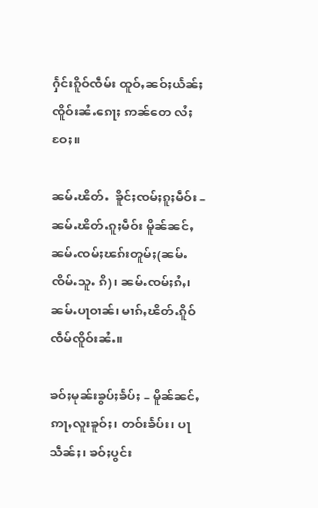ႁႅင်းၵိူဝ်ၸဵမ်း ထူဝ်ႇၼဝ်ႈယႅၼ်ႈၸိူဝ်းၼႆႉၵေႃႈ ဢၼ်တေ လႆႈဝႄႈ။

ၼမ်ႉၽိတ်ႉ  ၶိူင်ႈၸမ်ႈၵူႈမဵဝ်း – ၼမ်ႉၽိတ်ႉၵူႈမဵဝ်း မိူၼ်ၼင်ႇ ၼမ်ႉၸမ်ႈၽၵ်းတူမ်ႈ(ၼမ်ႉၸိမ်ႉသူႉ ၵိ)၊ ၼမ်ႉၸမ်ႈၵႆႇ၊ ၼမ်ႉပႃဝၢၼ်၊ မၢၵ်ႇၽိတ်ႉၵိူဝ် ၸဵမ်ၸိူဝ်းၼႆႉ။

ၶဝ်ႈမုၼ်းၶွပ်ႈၶႅပ်ႈ – မိူၼ်ၼင်ႇ ဢႃႇလူးၶူဝ်ႈ၊ တဝ်းၶႅပ်း၊ ပႃသဵၼ်ႈ၊ ၶဝ်ႈပွင်း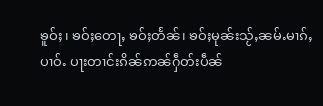ၶူဝ်ႈ၊ ၶဝ်ႈတေႃႇ ၶဝ်ႈတႅၼ်၊ ၶဝ်ႈမုၼ်းသႂ်ႇၼမ်ႉမၢၵ်ႇပၢဝ်ႉ ပႃးတၢင်းၵိၼ်ဢၼ်ႁဵတ်းပဵၼ်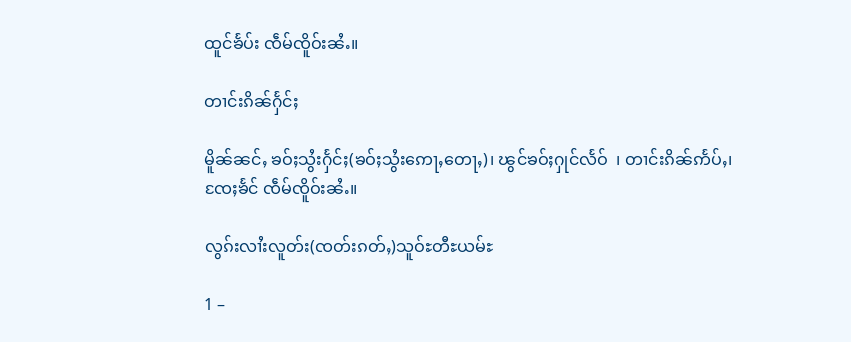ထူင်ၶႅပ်း ၸဵမ်ၸိူဝ်းၼႆႉ။

တၢင်းၵိၼ်ႁႅင်ႈ

မိူၼ်ၼင်ႇ ၶဝ်ႈသွႆးႁႅင်ႈ(ၶဝ်ႈသွႆးဢေႃႇတေႃႇ)၊ ၽွင်ၶဝ်ႈႁုင်လႅဝ်  ၊ တၢင်းၵိၼ်ဢႅပ်ႇ၊ ၸႄႈၶႅင် ၸဵမ်ၸိူဝ်းၼႆႉ။

လွၵ်းလၢႆးလူတ်း(ၸတ်းၵတ်ႇ)သူဝ်ႊတီႊယမ်ႊ

1 –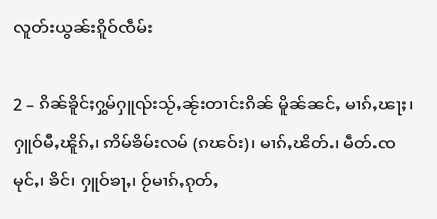လူတ်းယွၼ်းၵိူဝ်ၸဵမ်း

2 – ၵိၼ်ၶိူင်ႈႁွမ်ႁူၺ်းသႂ်ႇၼႂ်းတၢင်းၵိၼ် မိူၼ်ၼင်ႇ မၢၵ်ႇၽႃႈ၊ ႁူဝ်မီႇၽိူၵ်ႇ၊ ဢိမ်ၶိမ်းလမ် (ၵၽဝ်း)၊ မၢၵ်ႇၽိတ်ႉ၊ မဵတ်ႉၸမုင်ႇ၊ ၶိင်၊ ႁူဝ်ၶႃႇ၊ ဝႂ်မၢၵ်ႇၵုတ်ႇ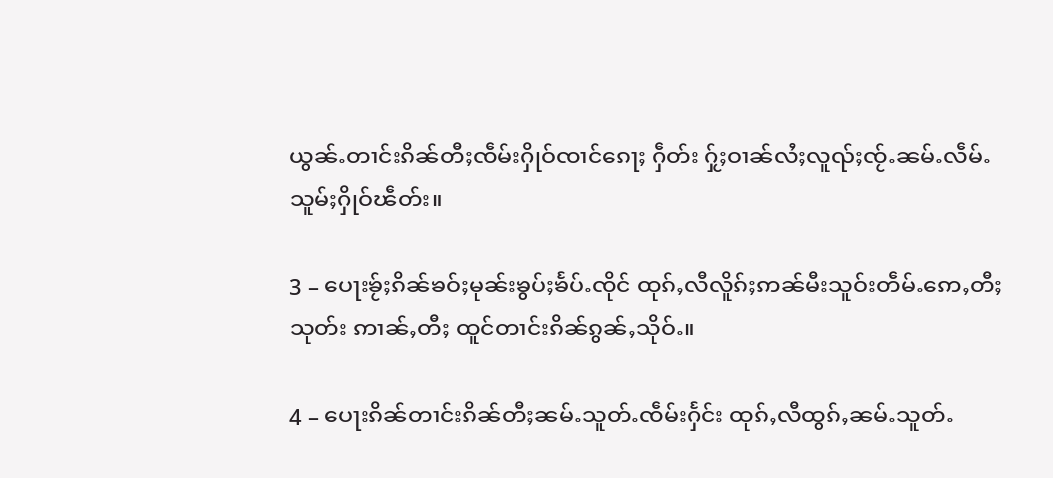ယွၼ်ႉတၢင်းၵိၼ်တီႈၸဵမ်းႁိုဝ်ၸၢင်ၵေႃႈ ႁဵတ်း ႁႂ်ႈဝၢၼ်လႆႈလူၺ်ႈၸႂ်ႉၼမ်ႉလဵမ်ႉသူမ်ႈႁိုဝ်ၽဵတ်း။

3 – ပေႃးၶႂ်ႈၵိၼ်ၶဝ်ႈမုၼ်းၶွပ်ႈၶႅပ်ႉၸိုင် ထုၵ်ႇလီလိူၵ်ႈဢၼ်မီးသူဝ်းတဵမ်ႉဢေႇတီႈသုတ်း ဢၢၼ်ႇတီႈ ထူင်တၢင်းၵိၼ်ၵွၼ်ႇသိုဝ်ႉ။

4 – ပေႃးၵိၼ်တၢင်းၵိၼ်တီႈၼမ်ႉသူတ်ႉၸဵမ်းႁႅင်း ထုၵ်ႇလီထွၵ်ႇၼမ်ႉသူတ်ႉ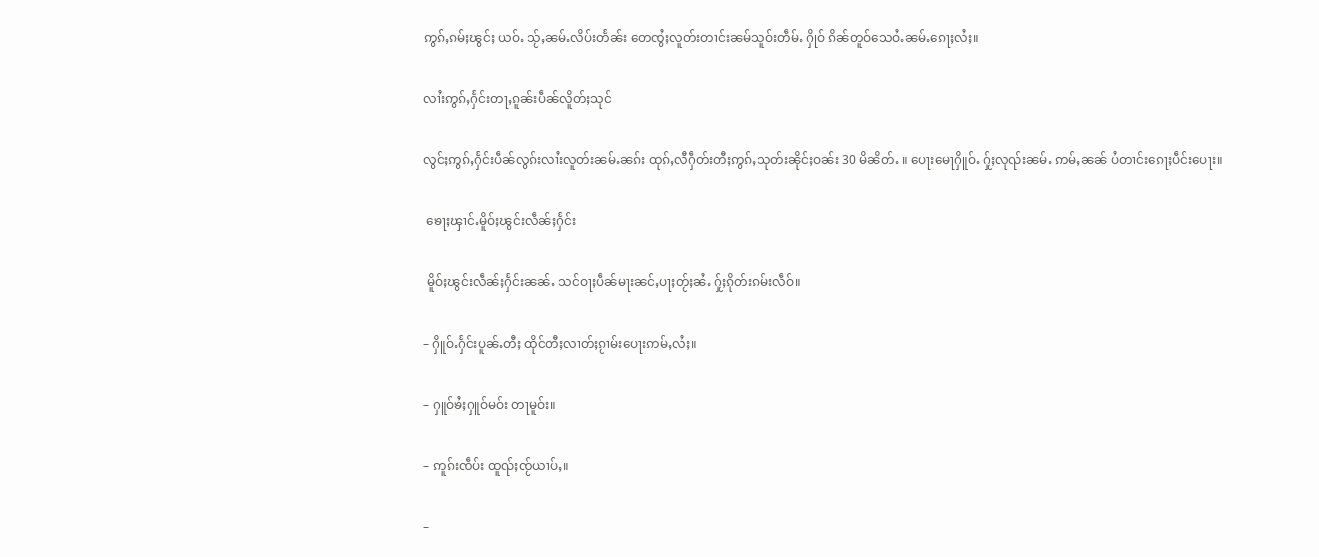ဢွၵ်ႇၵမ်ႈၽွင်ႈ ယဝ်ႉ သႂ်ႇၼမ်ႉလိပ်းတႅၼ်း တေၸွႆႈလူတ်းတၢင်းၼမ်သူဝ်းတဵမ်ႉ ႁိုဝ် ၵိၼ်တူဝ်သေဝႆႉၼမ်ႉၵေႃႈလႆႈ။

လၢႆးဢွၵ်ႇႁႅင်းတႃႇၵူၼ်းပဵၼ်လိူတ်ႈသုင်

လွင်ႈဢွၵ်ႇႁႅင်းပဵၼ်လွၵ်းလၢႆးလူတ်းၼမ်ႉၼၵ်း ထုၵ်ႇလီႁဵတ်းတီႈဢွၵ်ႇသုတ်းၼိုင်ႈဝၼ်း 30 မိၼိတ်ႉ ။ ပေႃးမေႃႁိူဝ်ႉ ႁႂ်ႈလုၺ်းၼမ်ႉ ဢမ်ႇၼၼ် ပႆတၢင်းၵေႃႈပဵင်းပေႃး။

 ၶေႃႈၾၢင်ႉမိူဝ်ႈၽွင်းလဵၼ်ႈႁႅင်း

 မိူဝ်ႈၽွင်းလဵၼ်ႈႁႅင်းၼၼ်ႉ သင်ဝႃႈပဵၼ်မႃးၼင်ႇပႃႈတႂ်ႈၼႆႉ ႁႂ်ႈၵိုတ်းၵမ်းလဵဝ်။

– ႁိူဝ်ႉႁႅင်းပူၼ်ႉတီႈ ထိုင်တီႈလၢတ်ႈၵႂၢမ်းပေႃးဢမ်ႇလႆႈ။

– ႁူဝ်ၶႆႈႁူဝ်မဝ်း တႃမူဝ်း။

– ဢူၵ်းၸဵပ်း ထူၺ်ႈၸႂ်ယၢပ်ႇ။

–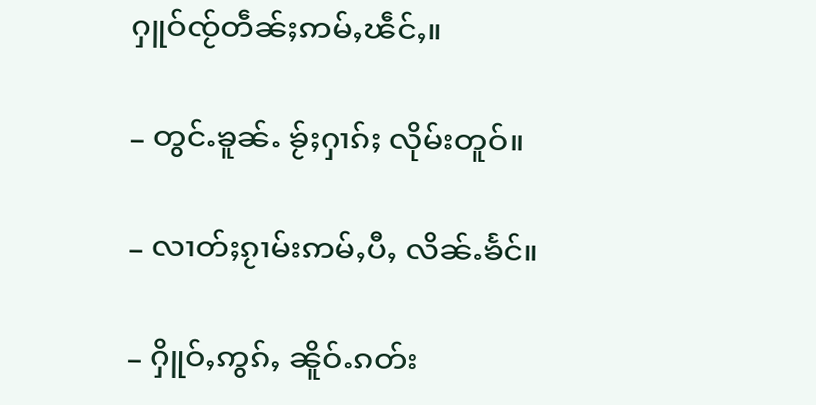ႁူဝ်ၸႂ်တဵၼ်ႈဢမ်ႇၽဵင်ႇ။

– တွင်ႉၶူၼ်ႉ ၶႂ်ႈႁၢၵ်ႈ လိုမ်းတူဝ်။

– လၢတ်ႈၵႂၢမ်းဢမ်ႇပီႇ လိၼ်ႉၶႅင်။

– ႁိူဝ်ႇဢွၵ်ႇ ၼိူဝ်ႉၵတ်း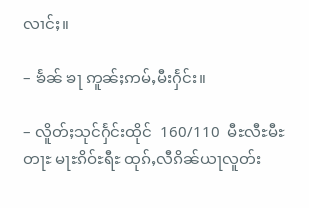လၢင်ႈ။

– ၶႅၼ် ၶႃ ဢူၼ်ႈဢမ်ႇမီးႁႅင်း။

– လိူတ်ႈသုင်ႁႅင်းထိုင်  160/110  မီႊလီႊမီႊတႃႊ မႃႊၵိဝ်ႊရီႊ ထုၵ်ႇလီၵိၼ်ယႃလူတ်း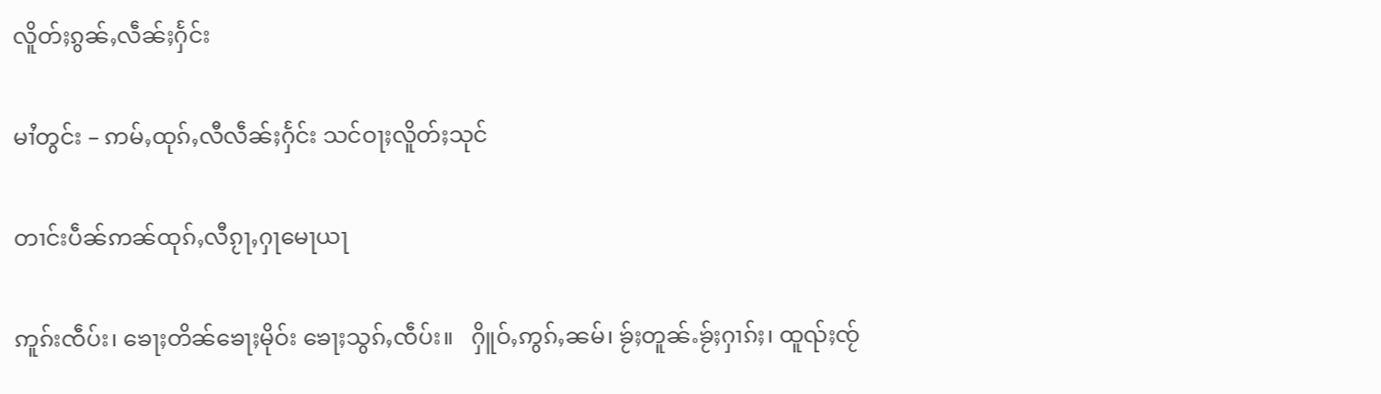လိူတ်ႈၵွၼ်ႇလဵၼ်ႈႁႅင်း

မၢႆတွင်း – ဢမ်ႇထုၵ်ႇလီလဵၼ်ႈႁႅင်း သင်ဝႃႈလိူတ်ႈသုင်

တၢင်းပဵၼ်ဢၼ်ထုၵ်ႇလီၵႂႃႇႁႃမေႃယႃ

ဢူၵ်းၸဵပ်း၊ ၶေႃႈတိၼ်ၶေႃႈမိုဝ်း ၶေႃႈသွၵ်ႇၸဵပ်း။   ႁိူဝ်ႇဢွၵ်ႇၼမ်၊ ၶႂ်ႈတူၼ်ႉၶႂ်ႈႁၢၵ်ႈ၊ ထူၺ်ႈၸႂ်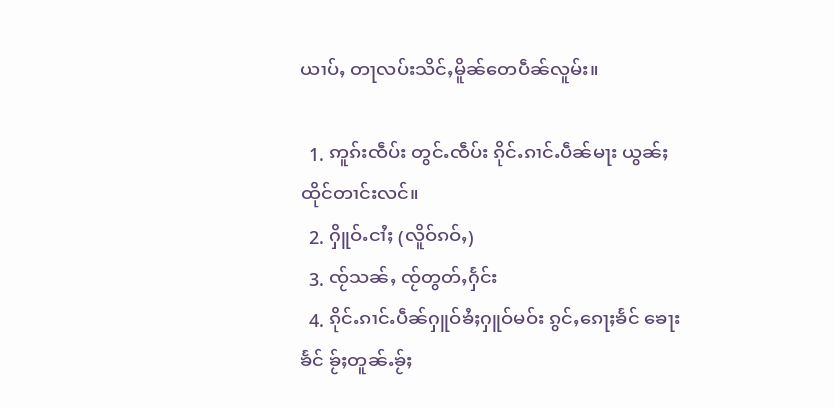ယၢပ်ႇ တႃလပ်းသိင်ႇမိူၼ်တေပဵၼ်လူမ်း။

  1. ဢူၵ်းၸဵပ်း တွင်ႉၸဵပ်း ၵိုင်ႉၵၢင်ႉပဵၼ်မႃး ယွၼ်ႈထိုင်တၢင်းလင်။
  2. ႁိူဝ်ႉငၢႆႈ (လိူဝ်ၵဝ်ႇ)
  3. ၸႂ်သၼ်ႇ ၸႂ်တွတ်ႇႁႅင်း
  4. ၵိုင်ႉၵၢင်ႉပဵၼ်ႁူဝ်ၶႆႈႁူဝ်မဝ်း ၵွင်ႇၵေႃႈၶႅင် ၶေႃးၶႅင် ၶႂ်ႈတူၼ်ႉၶႂ်ႈ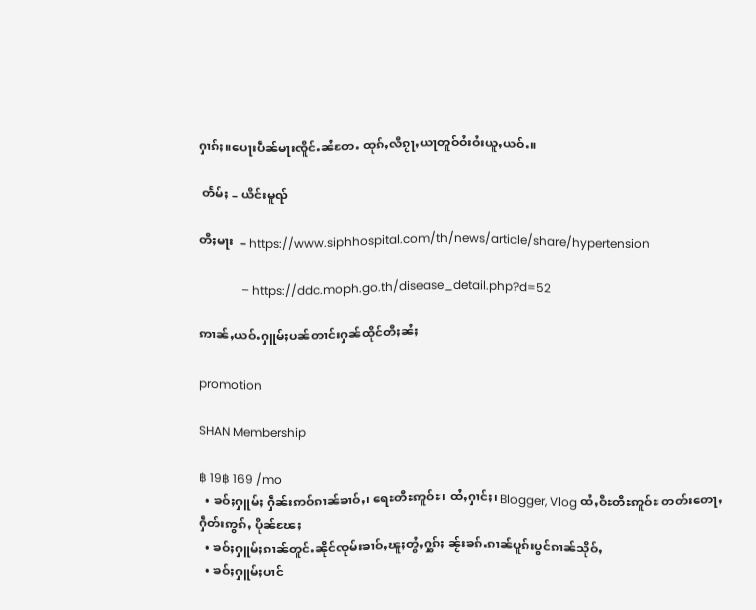ႁၢၵ်ႈ။ပေႃးပဵၼ်မႃးၸိူင်ႉၼႆတႄႉ ထုၵ်ႇလီၵႂႃႇယႃတူဝ်ဝႆးဝႆးယူႇယဝ်ႉ။

 တႅမ်ႈ – ယိင်းမူၺ်

တီႈမႃး  – https://www.siphhospital.com/th/news/article/share/hypertension

              – https://ddc.moph.go.th/disease_detail.php?d=52

ဢၢၼ်ႇယဝ်ႉႁူမ်ႈပၼ်တၢင်းႁၼ်ထိုင်တီႈၼႆႈ

promotion

SHAN Membership

฿ 19฿ 169 /mo
  • ၶဝ်ႈႁူမ်ႈ ႁဵၼ်းဢဝ်ၵၢၼ်ၶၢဝ်ႇ၊ ရေႊတီႊဢူဝ်ႊ၊ ထႆႇႁၢင်ႈ၊ Blogger, Vlog ထႆႇဝီႊတီႊဢူဝ်ႊ တတ်းတေႃႇ ႁဵတ်းဢွၵ်ႇ ပိုၼ်ၽႄႈ
  • ၶဝ်ႈႁူမ်ႈၵၢၼ်တူင်ႉၼိုင်ၸုမ်းၶၢဝ်ႇၽူႈတွႆႇႁွၵ်ႈ ၼႂ်းၶၵ်ႉၵၢၼ်ပူၵ်းပွင်ၵၢၼ်သိုဝ်ႇ
  • ၶဝ်ႈႁူမ်ႈပၢင်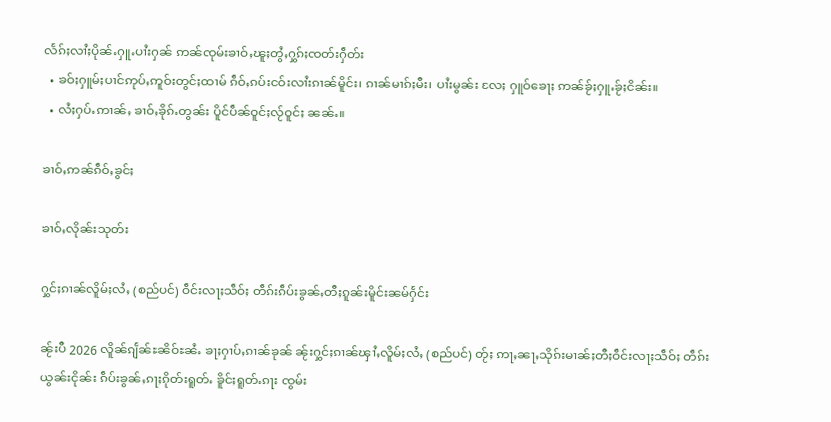လႅၵ်ႈလၢႆႈပိုၼ်ႉႁူႉပၢႆးႁၼ် ဢၼ်ၸုမ်းၶၢဝ်ႇၽူႈတွႆႇႁွၵ်ႈၸတ်းႁဵတ်း
  • ၶဝ်ႈႁူမ်ႈပၢင်ဢုပ်ႇဢူဝ်းတွင်ႈထၢမ် ၵဵဝ်ႇၵပ်းငဝ်းလၢႆးၵၢၼ်မိူင်း၊ ၵၢၼ်မၢၵ်ႈမီး၊ ပၢႆးမွၼ်း လႄႈ ႁူဝ်ၶေႃႈ ဢၼ်ၶႂ်ႈႁူႉၶႂ်ႈငိၼ်း။
  • လႆႈႁပ်ႉဢၢၼ်ႇ ၶၢဝ်ႇၶိုၵ်ႉတွၼ်း ပိူင်ပဵၼ်ဝူင်ႈလႂ်ဝူင်ႈ ၼၼ်ႉ။

ၶၢဝ်ႇဢၼ်ၵဵဝ်ႇၶွင်ႈ

ၶၢဝ်ႇလိုၼ်းသုတ်း

ႁွင်ႈၵၢၼ်လိူမ်ႈလႆႇ (စည်ပင်) ဝဵင်းလႃႈသဵဝ်ႈ တဵၵ်းၵဵပ်းၶွၼ်ႇတီႈၵူၼ်းမိူင်းၼမ်ႁႅင်း

ၼႂ်းပီ 2026 လိူၼ်ၵျႅၼ်ႊၼိဝ်ႊၼႆႉ ၶႃႈႁၢပ်ႇၵၢၼ်ၶုၼ် ၼႂ်းႁွင်ႈၵၢၼ်ၾၢႆႇလိူမ်ႈလႆႇ (စည်ပင်) တႂ်ႈ ဢႃႇၼႃႇသိုၵ်းမၢၼ်ႈတီႈဝဵင်းလႃႈသဵဝ်ႈ တဵၵ်းယွၼ်းငိုၼ်း ၵဵပ်းၶွၼ်ႇၵႃႈၵိုတ်းရူတ်ႉ ၶိူင်ႈရူတ်ႉၵႃး ၸွမ်း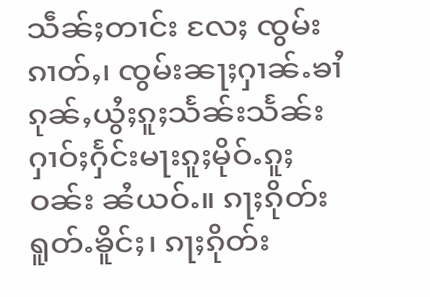သဵၼ်ႈတၢင်း လႄႈ ၸွမ်းၵၢတ်ႇ၊ ၸွမ်းၼႃႈႁၢၼ်ႉၶၢႆၵုၼ်ႇယွႆႈၵူႈသႅၼ်းသႅၼ်း ႁၢဝ်ႈႁႅင်းမႃးၵူႈမိုဝ်ႉၵူႈဝၼ်း ၼႆယဝ်ႉ။ ၵႃႈၵိုတ်းရူတ်ႉၶိူင်ႈ၊ ၵႃႈၵိုတ်း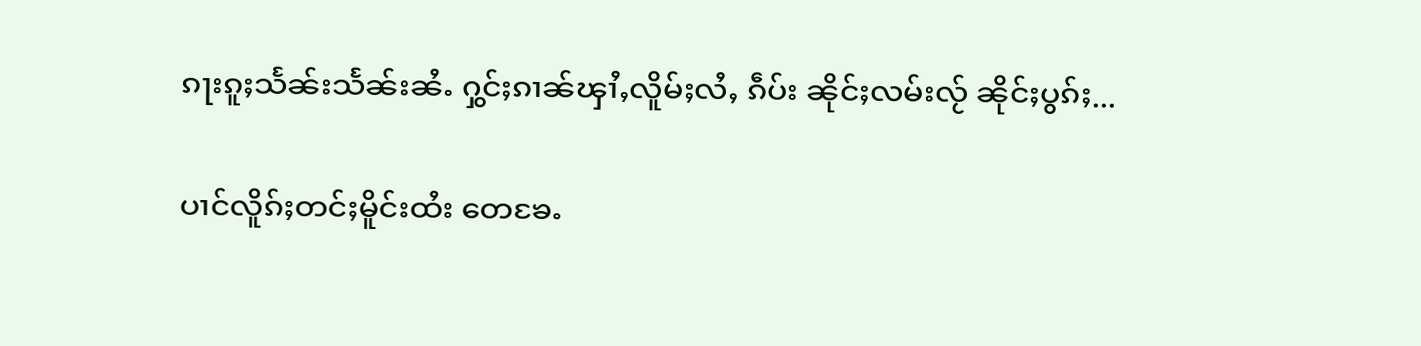ၵႃးၵူႈသႅၼ်းသႅၼ်းၼႆႉ ႁွင်ႈၵၢၼ်ၾၢႆႇလိူမ်ႈလႆႇ ၵဵပ်း ၼိုင်ႈလမ်းလႂ် ၼိုင်ႈပွၵ်ႈ...

ပၢင်လိူၵ်ႈတင်ႈမိူင်းထႆး တေၶႄႉ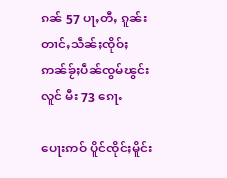ၵၼ် 57 ပႃႇတီႇ ၵူၼ်းတၢင်ႇသဵၼ်ႈၸိုဝ်ႈ ဢၼ်ၶႂ်ႈပဵၼ်ၸွမ်ၽွင်းလူင် မီး 73 ၵေႃႉ

ပေႃးဢဝ် ပိူင်ၸိုင်ႈမိူင်း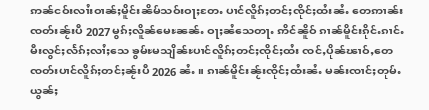ဢၼ်ငဝ်းလၢႆးဝၢၼ်ႈမိူင်းၼိမ်သဝ်းဝႃႈတႄႉ ပၢင်လိူၵ်ႈတင်ႈၸိုင်ႈထႆးၼႆႉ တေဢၢၼ်းၸတ်းၼႂ်းပီ 2027 မွၵ်ႈလိူၼ်မေႊၼၼ်ႉ ဝႃႈၼႆသေတႃႉ ဢိင်ၼိူဝ် ၵၢၼ်မိူင်းၵိုင်ႉၵၢင်ႉမီးလွင်ႈလႅၵ်ႈလၢႆႈသေ ၶွမ်ႊမသျိၼ်ႊပၢင်လိူၵ်ႈတင်ႈၸိုင်ႈထႆး ၸင်ႇပိုၼ်ၽၢဝ်ႇတေၸတ်းပၢင်လိူၵ်ႈတင်ႈၼႂ်းပီ 2026 ၼႆႉ ။ ၵၢၼ်မိူင်းၼႂ်းၸိုင်ႈထႆးၼႆႉ မၼ်းၸၢင်ႈတုမ်ႉယွၼ်ႈ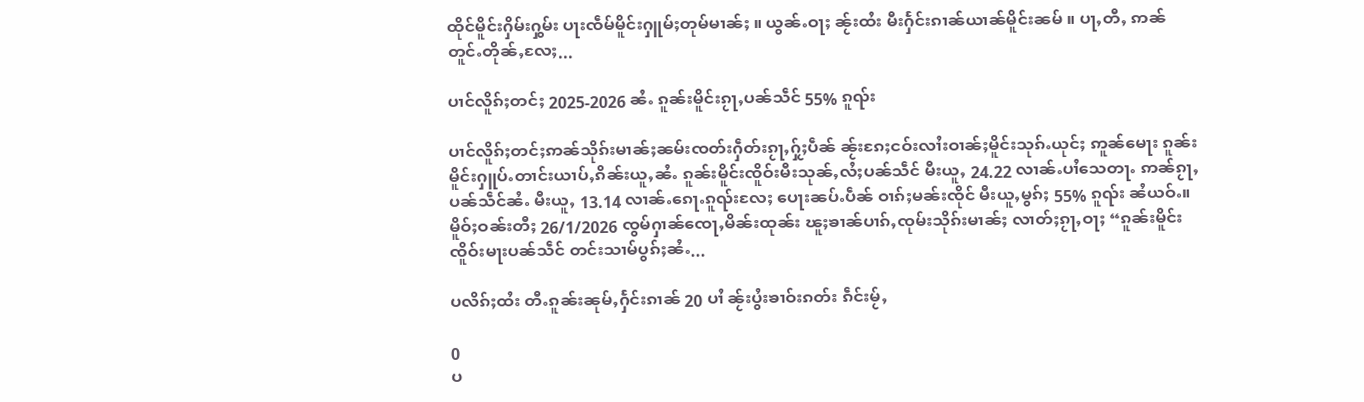ထိုင်မိူင်းႁိမ်းႁွမ်း ပႃးၸဵမ်မိူင်းႁူမ်ႈတုမ်မၢၼ်ႈ ။ ယွၼ်ႉဝႃႈ ၼႂ်းထႆး မီးႁႅင်းၵၢၼ်ယၢၼ်မိူင်းၼမ် ။ ပႃႇတီႇ ဢၼ် တူင်ႉတိုၼ်ႇလႄႈ...

ပၢင်လိူၵ်ႈတင်ႈ 2025-2026 ၼႆႉ ၵူၼ်းမိူင်းၵႂႃႇပၼ်သဵင် 55% ၵူၺ်း

ပၢင်လိူၵ်ႈတင်ႈဢၼ်သိုၵ်းမၢၼ်ႈၼမ်းၸတ်းႁဵတ်းၵႂႃႇႁႂ်ႈပဵၼ် ၼႂ်းၵႄႈငဝ်းလၢႆးဝၢၼ်ႈမိူင်းသုၵ်ႉယုင်ႈ ဢူၼ်မေႃး ၵူၼ်းမိူင်းႁူပ်ႉတၢင်းယၢပ်ႇၵိၼ်းယူႇၼႆႉ ၵူၼ်းမိူင်းၸိူဝ်းမီးသုၼ်ႇလႆႈပၼ်သဵင် မီးယူႇ 24.22 လၢၼ်ႉပၢႆသေတႃႉ ဢၼ်ၵႂႃႇပၼ်သဵင်ၼႆႉ မီးယူႇ 13.14 လၢၼ်ႉၵေႃႉၵူၺ်းလႄႈ ပေႃးၼပ်ႉပဵၼ် ဝၢၵ်ႈမၼ်းၸိုင် မီးယူႇမွၵ်ႈ 55% ၵူၺ်း ၼႆယဝ်ႉ။ မိူဝ်ႈဝၼ်းတီႈ 26/1/2026 ၸွမ်ႁၢၼ်ၸေႃႇမိၼ်းထုၼ်း ၽူႈၶၢၼ်ပၢၵ်ႇၸုမ်းသိုၵ်းမၢၼ်ႈ လၢတ်ႈၵႂႃႇဝႃႈ “ၵူၼ်းမိူင်းၸိူဝ်းမႃးပၼ်သဵင် တင်းသၢမ်ပွၵ်ႈၼႆႉ...

ပလိၵ်ႈထႆး တီႉၵူၼ်းၼုမ်ႇႁႅင်းၵၢၼ် 20 ပၢႆ ၼႂ်းပွႆးၶၢဝ်းၵတ်း ၵဵင်းမႂ်ႇ

0
ပ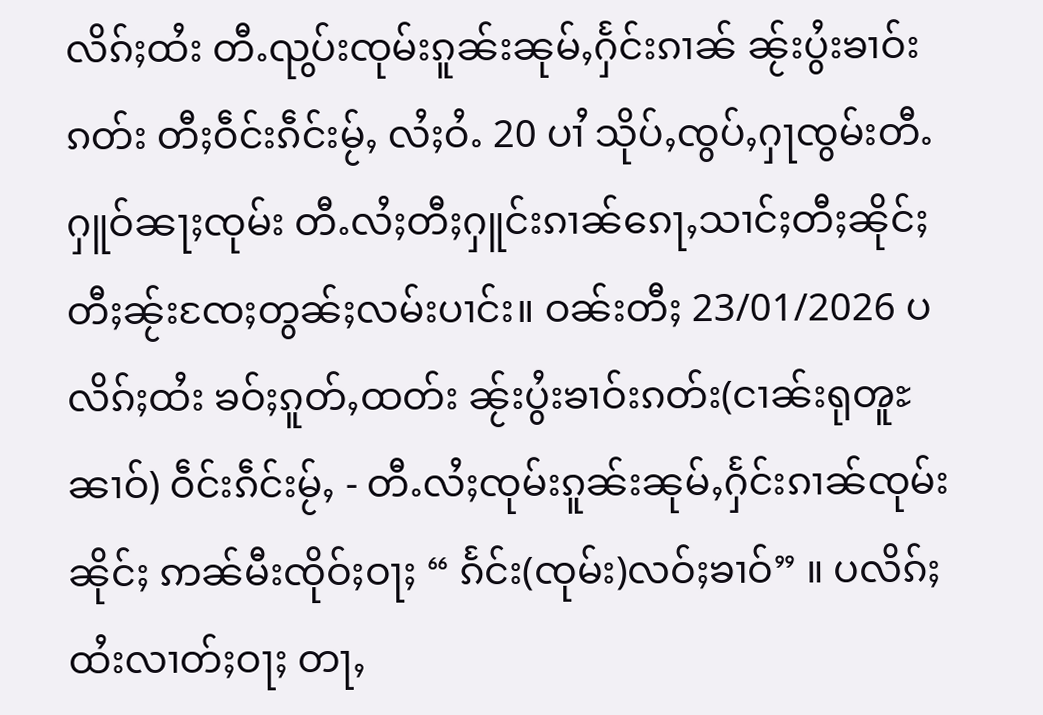လိၵ်ႈထႆး တီႉၺွပ်းၸုမ်းၵူၼ်းၼုမ်ႇႁႅင်းၵၢၼ် ၼႂ်းပွႆးၶၢဝ်းၵတ်း တီႈဝဵင်းၵဵင်းမႂ်ႇ လႆႈဝႆႉ 20 ပၢႆ သိုပ်ႇၸွပ်ႇႁႃၸွမ်းတီႉႁူဝ်ၼႃႈၸုမ်း တီႉလႆႈတီႈႁူင်းၵၢၼ်ၵေႃႇသၢင်ႈတီႈၼိုင်ႈ တီႈၼႂ်းၸႄႈတွၼ်ႈလမ်းပၢင်း။ ဝၼ်းတီႈ 23/01/2026 ပလိၵ်ႈထႆး ၶဝ်ႈၵူတ်ႇထတ်း ၼႂ်းပွႆးၶၢဝ်းၵတ်း(ငၢၼ်းရုၻူႊၼၢဝ်) ဝဵင်းၵဵင်းမႂ်ႇ - တီႉလႆႈၸုမ်းၵူၼ်းၼုမ်ႇႁႅင်းၵၢၼ်ၸုမ်းၼိုင်ႈ ဢၼ်မီးၸိုဝ်ႈဝႃႈ “ ၵႅင်း(ၸုမ်း)လဝ်ႈၶၢဝ်” ။ ပလိၵ်ႈထႆးလၢတ်ႈဝႃႈ တႃႇ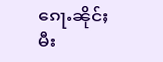ၵေႃႉၼိုင်ႈမီး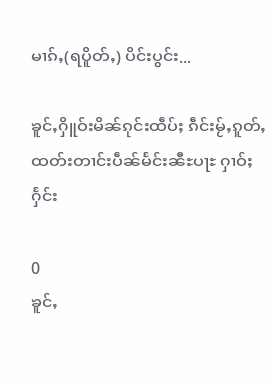မၢၵ်ႇ(ရပိူတ်ႇ) ပိင်းပွင်း...

ၶူင်ႇႁိူဝ်းမိၼ်ၵုင်းထဵပ်ႈ ၵဵင်းမႂ်ႇၵူတ်ႇထတ်းတၢင်းပဵၼ်မႅင်းၼီႊပႃႊ ႁၢဝ်ႈႁႅင်း

0
ၶူင်ႇ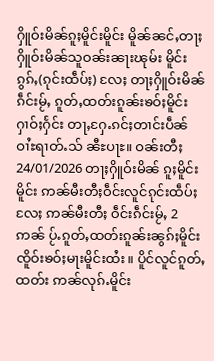ႁိူဝ်းမိၼ်ၵူႈမိူင်းမိူင်း မိူၼ်ၼင်ႇတႃႈႁိူဝ်းမိၼ်သူဝၼ်းၼႃးၽုမ်း မိူင်းၵွၵ်ႇ(ၵုင်းထဵပ်ႈ) လႄႈ တႃႈႁိူဝ်းမိၼ် ၵဵင်းမႂ်ႇ ၵူတ်ႇထတ်းၵူၼ်းၶဝ်ႈမိူင်းႁၢဝ်ႈႁႅင်း တႃႇႁႄႉၵင်ႈတၢင်းပဵၼ် ဝၢႆႊရၢတ်ႉသ် ၼီႊပႃႊ။ ဝၼ်းတီႈ 24/01/2026 တႃႈႁိူဝ်းမိၼ် ၵူႈမိူင်းမိူင်း ဢၼ်မီးတီႈဝဵင်းလူင်ၵုင်းထဵပ်ႈလႄႈ ဢၼ်မီးတီႈ ဝဵင်းၵဵင်းမႂ်ႇ 2 ဢၼ် ပႂ်ႉၵူတ်ႇထတ်းၵူၼ်းၼွၵ်ႈမိူင်းၸိူဝ်းၶဝ်ႈမႃးမိူင်းထႆး။ ပိူင်လူင်ၵူတ်ႇထတ်း ဢၼ်လုၵ်ႉမိူင်း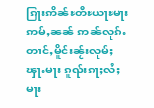ၵြႃးဢိၼ်ႊတီႊယႃႊမႃး ဢမ်ႇၼၼ် ဢၼ်လုၵ်ႉတၢင်ႇမိူင်းၼႂ်းလုမ်ႈၾႃႉမႃး ၵူၺ်းၵႃႈလႆႈမႃး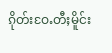ၵိုတ်းဝႄႉတီႈမိူင်း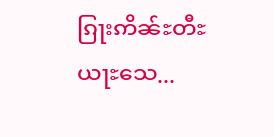ၵြႃးဢိၼ်ႊတီႊယႃႊသေ...